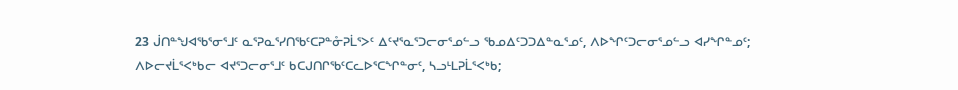23 ᒎᑎᓐᖑᐊᖃᕐᓂᕐᒧᑦ ᓇᕐᕈᓇᕐᓯᑎᖃᑦᑕᕈᓐᓁᕈᒫᕐᐳᑦ ᐃᑦᔪᕐᓇᕐᑐᓕᓂᕐᓄᓪᓗ ᖃᓄᐃᑦᑐᑐᐃᓐᓇᕐᓄᑦ, ᐱᐅᖏᑦᑐᓕᓂᕐᓄᓪᓗ ᐊᓯᖏᓐᓄᑦ; ᐱᐅᓕᔪᒫᕐᐸᒃᑲᓕ ᐊᔪᕐᑐᓕᓂᕐᒧᑦ ᑲᑕᒍᑎᒋᖃᑦᑕᓚᐅᕐᑕᖏᓐᓂᑦ, ᓴᓗᒻᒪᕈᒫᕐᐸᒃᑲ;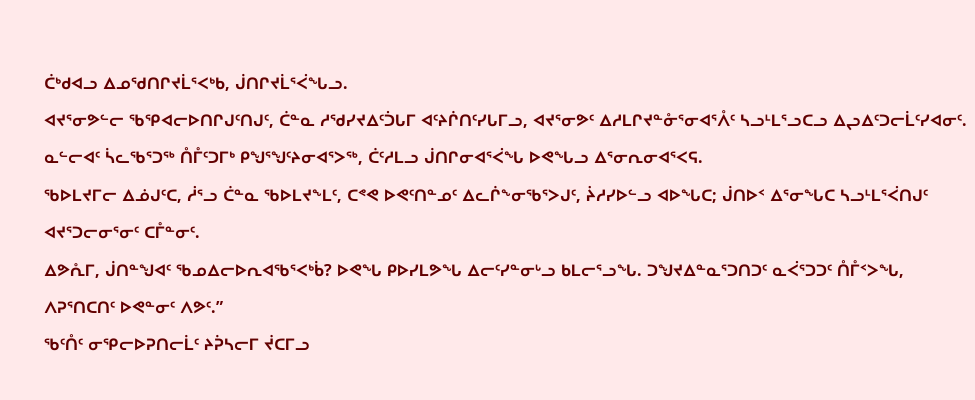ᑖᒃᑯᐊᓗ ᐃᓄᖁᑎᒋᔪᒫᕐᐸᒃᑲ, ᒎᑎᒋᔪᒫᕐᐹᖓᓗ.
ᐊᔪᕐᓂᕗᓪᓕ ᖃᕿᐊᓕᐅᑎᒋᒍᑦᑎᒍᑦ, ᑖᓐᓇ ᓱᖁᓯᔪᐃᑦᑑᒐᒥ ᐊᑦᔨᒌᑎᑦᓯᒐᒥᓗ, ᐊᔪᕐᓂᕗᑦ ᐃᓱᒪᒋᔪᓐᓁᕐᓂᐊᕐᐰᑦ ᓴᓗᒻᒪᕐᓗᑕᓗ ᐃᖢᐃᑦᑐᓕᒫᑦᓯᐊᓂᑦ.
ᓇᓪᓕᐊᑦ ᓵᓚᖃᕐᑐᖅ ᑍᒤᑦᑐᒥᒃ ᑭᖑᕐᖑᑦᔨᓂᐊᕐᐳᖅ, ᑖᑦᓱᒪᓗ ᒎᑎᒋᓂᐊᕐᐹᖓ ᐅᕙᖓᓗ ᐃᕐᓂᕆᓂᐊᕐᐸᕋ.
ᖃᐅᒪᔪᒥᓕ ᐃᓅᒍᑦᑕ, ᓲᕐᓗ ᑖᓐᓇ ᖃᐅᒪᔪᖕᒪᑦ, ᑕᕝᕙ ᐅᕙᑦᑎᓐᓄᑦ ᐃᓚᒌᖕᓂᖃᕐᐳᒍᑦ, ᔩᓱᓯᐅᓪᓗ ᐊᐅᖓᑕ; ᒎᑎᐅᑉ ᐃᕐᓂᖓᑕ ᓴᓗᒻᒪᕐᐹᑎᒍᑦ ᐊᔪᕐᑐᓕᓂᕐᓂᑦ ᑕᒤᓐᓂᑦ.
ᐃᕗᕅᒥ, ᒎᑎᓐᖑᐊᑦ ᖃᓄᐃᓕᐅᕆᐊᖃᕐᐸᒃᑳ? ᐅᕙᖓ ᑭᐅᓯᒪᕗᖓ ᐃᓕᑦᓯᓐᓂᒡᓗ ᑲᒪᓕᕐᓗᖓ. ᑐᖑᔪᐃᓐᓇᕐᑐᑎᑐᑦ ᓇᐹᕐᑐᑐᑦ ᑍᒤᑉᐳᖓ, ᐱᕈᕐᑎᑕᑎᑦ ᐅᕙᓐᓂᑦ ᐱᕗᑦ.”
ᖃᑦᑍᑦ ᓂᕿᓕᐅᕈᑎᓕᒫᑦ ᔨᕉᓴᓕᒥ ᔫᑕᒥᓗ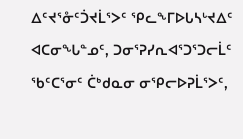ᐃᑦᔪᕐᓁᑦᑑᔪᒫᕐᐳᑦ ᕿᓚᖕᒥᐅᒐᓴᒡᔪᐃᑦ ᐊᑕᓂᖓᓐᓄᑦ, ᑐᓂᕐᕈᓯᕆᐊᕐᑐᕐᑐᓕᒫᑦ ᖃᑦᑕᕐᓂᑦ ᑖᒃᑯᓇᓂ ᓂᕿᓕᐅᕈᒫᕐᐳᑦ,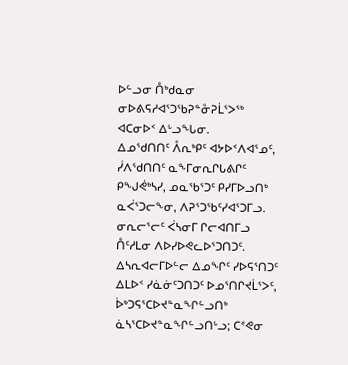ᐅᓪᓗᓂ ᑍᒃᑯᓇᓂ ᓂᐅᕕᕋᓱᐊᕐᑐᖃᕈᓐᓁᕈᒫᕐᐳᖅ ᐊᑕᓂᐅᑉ ᐃᒡᓗᖓᓂ.
ᐃᓄᖁᑎᑎᑦ ᐰᕆᒃᑭᑦ ᐊᔭᐅᑉᐱᐊᕐᓄᑦ, ᓰᐱᖁᑎᑎᑦ ᓇᖕᒥᓂᕆᒋᒐᕕᒋᑦ ᑭᖑᕚᒃᓴᓯ, ᓄᓇᖃᕐᑐᑦ ᑭᓯᒥᐅᓗᑎᒃ ᓇᐹᕐᑐᓕᖕᓂ, ᐱᕈᕐᑐᖃᑦᓯᐊᕐᑐᒥᓗ. ᓂᕆᓕᕐᓕᑦ ᐹᓴᓂᒥ ᒋᓕᐊᑎᒥᓗ ᑍᑦᓱᒪᓂ ᐱᐅᓯᐅᕙᓚᐅᕐᑐᑎᑐᑦ.
ᐃᓴᕆᐊᓕᒥᐅᓪᓕ ᐃᓄᖏᑦ ᓯᐅᕋᕐᑎᑐᑦ ᐃᒪᐅᑉ ᓯᓈᓃᑦᑐᑎᑐᑦ ᐅᓄᕐᑎᒋᔪᒫᕐᐳᑦ, ᐆᒃᑐᕋᕐᑕᐅᔪᓐᓇᖏᓪᓗᑎᒃ ᓈᓴᕐᑕᐅᔪᓐᓇᖏᓪᓗᑎᒡᓗ; ᑕᕝᕙᓂ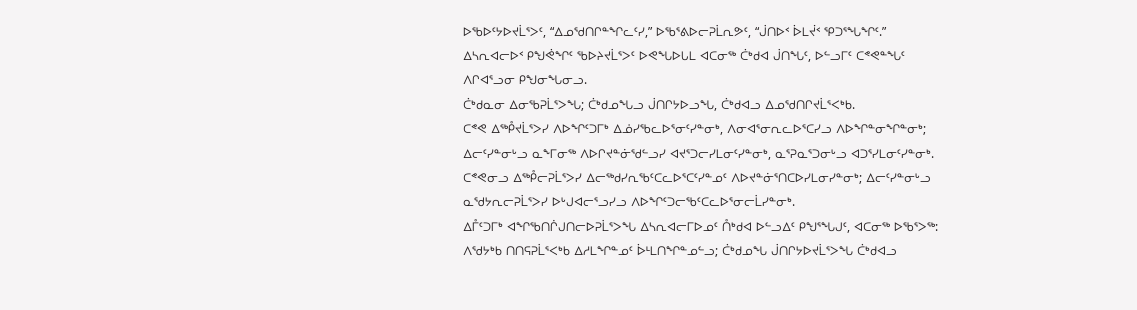ᐅᖃᐅᑦᔭᐅᔪᒫᕐᐳᑦ, “ᐃᓄᖁᑎᒋᓐᖏᓚᑦᓯ,” ᐅᖃᕐᕕᐅᓕᕈᒫᕆᕗᑦ, “ᒎᑎᐅᑉ ᐆᒪᔫᑉ ᕿᑐᕐᖓᖏᑦ.”
ᐃᓴᕆᐊᓕᐅᑉ ᑭᖑᕚᖏᑦ ᖃᐅᔨᔪᒫᕐᐳᑦ ᐅᕙᖓᐅᒐᒪ ᐊᑕᓂᖅ ᑖᒃᑯᐊ ᒎᑎᖓᑦ, ᐅᓪᓗᒥᑦ ᑕᕝᕙᓐᖓᑦ ᐱᒋᐊᕐᓗᓂ ᑭᖑᓂᖓᓂᓗ.
ᑖᒃᑯᓇᓂ ᐃᓂᖃᕈᒫᕐᐳᖓ; ᑖᒃᑯᓄᖓᓗ ᒎᑎᒋᔭᐅᓗᖓ, ᑖᒃᑯᐊᓗ ᐃᓄᖁᑎᒋᔪᒫᕐᐸᒃᑲ.
ᑕᕝᕙ ᐃᖅᑬᔪᒫᕐᐳᓯ ᐱᐅᖏᑦᑐᒥᒃ ᐃᓅᓯᖃᓚᐅᕐᓂᑦᓯᓐᓂᒃ, ᐱᓂᐊᕐᓂᕆᓚᐅᕐᑕᓯᓗ ᐱᐅᖏᓐᓂᖏᓐᓂᒃ; ᐃᓕᑦᓯᓐᓂᒡᓗ ᓇᖕᒥᓂᖅ ᐱᐅᒋᔪᓐᓃᖁᓪᓗᓯ ᐊᔪᕐᑐᓕᓯᒪᓂᑦᓯᓐᓂᒃ, ᓇᕐᕈᓇᕐᑐᓂᒡᓗ ᐊᑐᕐᓯᒪᓂᑦᓯᓐᓂᒃ.
ᑕᕝᕙᓂᓗ ᐃᖅᑬᓕᕈᒫᕐᐳᓯ ᐃᓕᖅᑯᓯᕆᖃᑦᑕᓚᐅᕐᑕᑦᓯᓐᓄᑦ ᐱᐅᔪᓐᓃᕐᑎᑕᐅᓯᒪᓂᓯᓐᓂᒃ; ᐃᓕᑦᓯᓐᓂᒡᓗ ᓇᖁᔭᕆᓕᕈᒫᕐᐳᓯ ᐅᒡᒍᐊᓕᕐᓗᓯᓗ ᐱᐅᖏᑦᑐᓕᖃᑦᑕᓚᐅᕐᓂᓕᒫᓯᓐᓂᒃ.
ᐃᒤᑦᑐᒥᒃ ᐊᖏᖃᑎᒌᒍᑎᓕᐅᕈᒫᕐᐳᖓ ᐃᓴᕆᐊᓕᒥᐅᓄᑦ ᑍᒃᑯᐊ ᐅᓪᓗᐃᑦ ᑭᖑᕐᖓᒍᑦ, ᐊᑕᓂᖅ ᐅᖃᕐᐳᖅ: ᐱᖁᔭᒃᑲ ᑎᑎᕋᕈᒫᕐᐸᒃᑲ ᐃᓱᒪᖏᓐᓄᑦ ᐆᒻᒪᑎᖏᓐᓄᓪᓗ; ᑖᒃᑯᓄᖓ ᒎᑎᒋᔭᐅᔪᒫᕐᐳᖓ ᑖᒃᑯᐊᓗ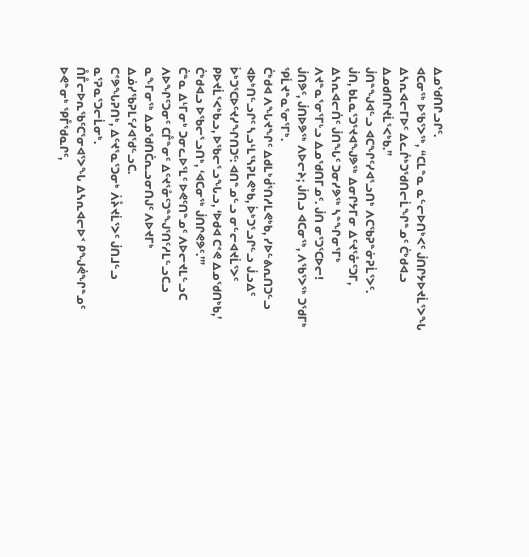ᐃᓄᖁᑎᒋᓗᒋᑦ.
ᐊᑕᓂᖅ ᐅᖃᕐᐳᖅ, “ᑕᒪᓐᓇ ᓇᓪᓕᐅᑎᒃᐸᑦ ᒎᑎᒋᔭᐅᔪᒫᕐᐳᖓ ᐃᓴᕆᐊᓕᒥᐅᑦ ᐃᓚᒌᒃᑐᖁᑎᓕᒫᖏᓐᓄᑦ ᑖᒃᑯᐊᓗ ᐃᓄᑯᑎᒋᔪᒫᕐᐸᒃᑲ.”
ᒎᑎᓐᖑᐊᓪᓗ ᐊᑕᖏᑦᓯᐊᕐᓗᑎᒃ ᐱᑕᖃᕈᓐᓃᕈᒫᕐᐳᑦ.
ᒎᑎ, ᑲᒪᓇᕐᑐᕐᔪᐊᖑᕗᖅ ᐃᓂᒋᔭᒥᓂ ᐃᑦᔪᕐᓁᑦᑐᒥ, ᐃᓴᕆᐊᓕᑏᑦ ᒎᑎᖓᑦ ᑐᓂᓯᕗᖅ ᓴᓐᖏᓂᕐᒥᒃ ᐱᔪᓐᓇᕐᓂᕐᒥᒡᓗ ᐃᓄᖁᑎᒥᓄᑦ. ᒎᑎ ᓂᕐᑐᕐᑕᐅᓕ!
ᒎᑎᕗᑦ, ᒎᑎᐅᕗᖅ ᐱᐅᓕᔨ; ᒎᑎᓗ ᐊᑕᓂᖅ, ᐱᖃᕐᐳᖅ ᑐᖁᒥᒃ ᕿᒫᔪᓐᓇᕐᓂᕐᒥᒃ.
ᑖᒃᑯᐊ ᐱᖓᔪᖏᑦ ᐃᑯᒪᒃᑰᕐᑎᓱᒪᕙᒃᑲ, ᓯᐅᓪᕕᕆᑎᑐᓪᓗ ᐊᐅᒃᑎᓪᓗᒋᑦ ᓴᓗᒻᒪᕐᓴᕈᒪᕙᒃᑲ, ᐆᒃᑐᕐᓗᒋᓪᓗ ᒎᓗᐃᑦ ᐆᒃᑐᕐᑕᐅᑦᔪᓯᖏᑎᑐᑦ: ᐊᑎᓐᓄᓪᓗ ᓂᓪᓕᐊᔪᒫᕐᐳᑦ ᑭᐅᔪᒫᕐᐸᒃᑲᓗ, ᐅᖃᓕᕐᓗᖓᓗ, ‘ᐅᑯᐊ ᑕᕝᕙ ᐃᓄᖁᑎᒃᑲ,’ ᑖᒃᑯᐊᓗ ᐅᖃᓕᕐᓗᑎᒃ, ‘ᐊᑕᓂᖅ ᒎᑎᒋᕙᕗᑦ.’”
ᑖᓐᓇ ᐃᒻᒥᓂᒃ ᑐᓂᓚᐅᕐᒪᑦ ᐅᕙᑦᑎᓐᓄᑦ ᐱᐅᓕᔪᒪᓪᓗᑕ ᐱᐅᖏᑦᑐᓂᑦ ᑕᒤᓐᓂᑦ ᐃᑦᔪᕐᓁᑦᑐᓐᖑᕐᑎᑦᓱᒪᓪᓗᑕᓗ ᓇᖕᒥᓂᖅ ᐃᓄᖁᑎᑖᕆᓗᓂᑎᒍᑦ ᐱᐅᔪᒥᒃ ᐃᓅᓯᖃᕈᒪᑦᓯᐊᖁᓪᓗᑕ.
ᑕᕝᕗᖓᕈᑎᒃ, ᐃᑦᔪᕐᓇᕐᑐᓂᒃ ᐲᔧᔪᒫᕐᐳᑦ ᒎᑎᒧᓪᓗ ᓇᕐᕈᓇᕐᑐᓕᒫᓂᒃ.
ᑍᒤᓕᐅᕆᖃᑦᑕᕐᓂᐊᕐᐳᖓ ᐃᓴᕆᐊᓕᐅᑉ ᑭᖑᕚᖏᓐᓄᑦ ᐅᕙᓐᓂᒃ ᕿᒤᖁᓇᒋᑦ,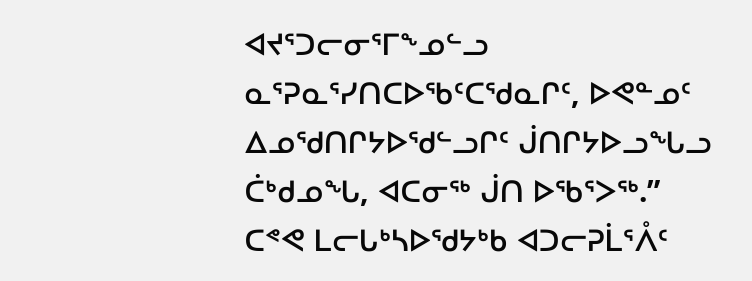ᐊᔪᕐᑐᓕᓂᕐᒥᖕᓄᓪᓗ ᓇᕐᕈᓇᕐᓯᑎᑕᐅᖃᑦᑕᖁᓇᒋᑦ, ᐅᕙᓐᓄᑦ ᐃᓄᖁᑎᒋᔭᐅᖁᓪᓗᒋᑦ ᒎᑎᒋᔭᐅᓗᖓᓗ ᑖᒃᑯᓄᖓ, ᐊᑕᓂᖅ ᒎᑎ ᐅᖃᕐᐳᖅ.”
ᑕᕝᕙ ᒪᓕᒐᒃᓴᐅᖁᔭᒃᑲ ᐊᑐᓕᕈᒫᕐᐰᑦ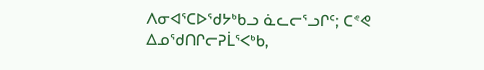ᐱᓂᐊᕐᑕᐅᖁᔭᒃᑲᓗ ᓈᓚᓕᕐᓗᒋᑦ; ᑕᕝᕙ ᐃᓄᖁᑎᒋᓕᕈᒫᕐᐸᒃᑲ,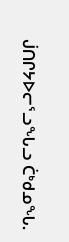ᒎᑎᒋᔭᐅᓕᕐᓗᖓᓗ ᑖᒃᑯᓄᖓ.